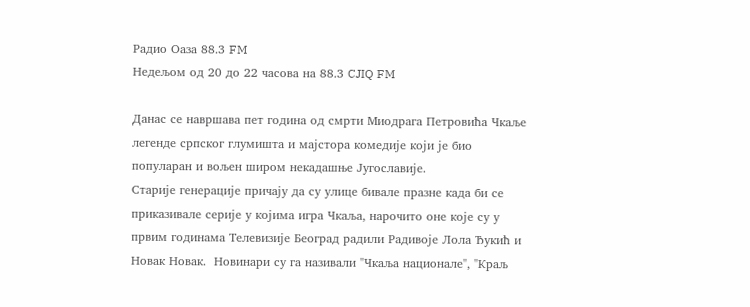Радио Оаза 88.3 FM
Недељом од 20 до 22 часова на 88.3 CJIQ FM

Данас се навршава пет година од смрти Миодрага Петровића Чкаље легенде српског глумишта и мајстора комедије који је био популаран и вољен широм некадашње Југославије.
Старије генерације причају да су улице бивале празне када би се приказивале серије у којима игра Чкаља, нарочито оне које су у првим годинама Телевизије Београд радили Радивоје Лола Ђукић и Новак Новак.  Новинари су га називали "Чкаља национале", "Краљ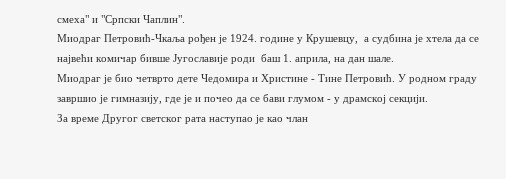смеха" и "Српски Чаплин".
Миодраг Петровић-Чкаља рођен је 1924. године у Крушевцу,  а судбина је хтела да се највећи комичар бивше Југославије роди  баш 1. априла, на дан шале.
Миодраг је био четврто дете Чедомира и Христине - Тине Петровић. У родном граду завршио је гимназију, где је и почео да се бави глумом - у драмској секцији.
За време Другог светског рата наступао је као члан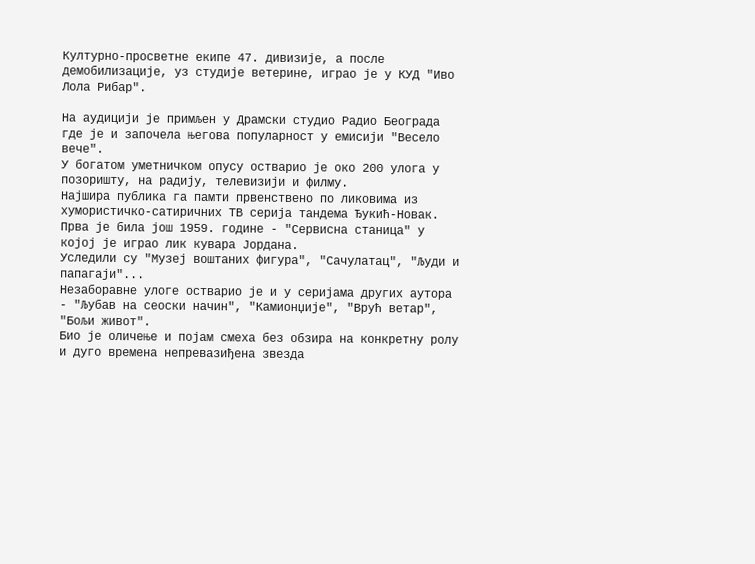Културно-просветне екипе 47. дивизије, а после демобилизације, уз студије ветерине, играо је у КУД "Иво Лола Рибар".

На аудицији је примљен у Драмски студио Радио Београда где је и започела његова популарност у емисији "Весело вече".
У богатом уметничком опусу остварио је око 200 улога у позоришту, на радију, телевизији и филму.
Најшира публика га памти првенствено по ликовима из хумористичко-сатиричних ТВ серија тандема Ђукић-Новак.
Прва је била још 1959. године - "Сервисна станица" у којој је играо лик кувара Јордана.
Уследили су "Музеј воштаних фигура", "Сачулатац", "Људи и папагаји"...
Незаборавне улоге остварио је и у серијама других аутора - "Љубав на сеоски начин", "Камионџије", "Врућ ветар", "Бољи живот".
Био је оличење и појам смеха без обзира на конкретну ролу и дуго времена непревазиђена звезда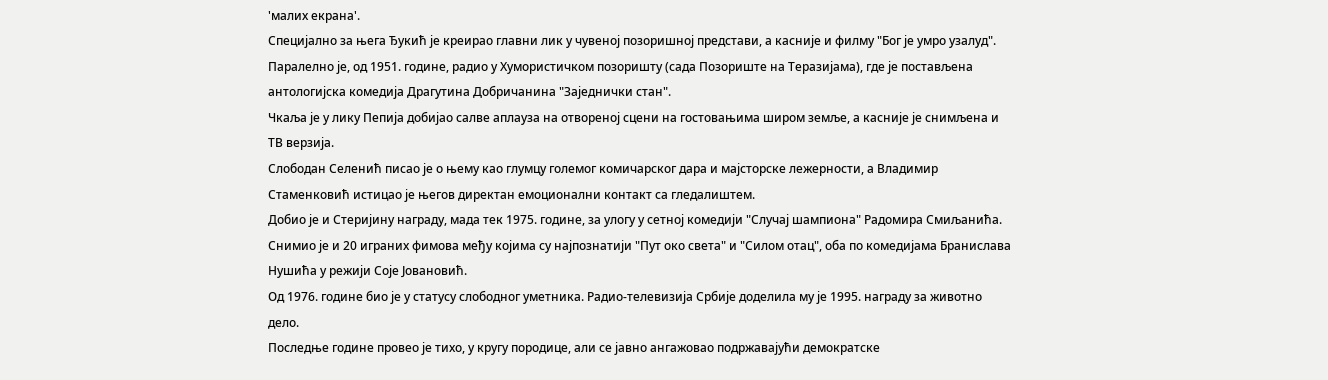'малих екрана'.
Специјално за њега Ђукић је креирао главни лик у чувеној позоришној представи, а касније и филму "Бог је умро узалуд".
Паралелно је, од 1951. године, радио у Хумористичком позоришту (сада Позориште на Теразијама), где је постављена антологијска комедија Драгутина Добричанина "Заједнички стан".
Чкаља је у лику Пепија добијао салве аплауза на отвореној сцени на гостовањима широм земље, а касније је снимљена и ТВ верзија.
Слободан Селенић писао је о њему као глумцу големог комичарског дара и мајсторске лежерности, а Владимир Стаменковић истицао је његов директан емоционални контакт са гледалиштем.
Добио је и Стеријину награду, мада тек 1975. године, за улогу у сетној комедији "Случај шампиона" Радомира Смиљанића.
Снимио је и 20 играних фимова међу којима су најпознатији "Пут око света" и "Силом отац", оба по комедијама Бранислава Нушића у режији Соје Јовановић.
Од 1976. године био је у статусу слободног уметника. Радио-телевизија Србије доделила му је 1995. награду за животно дело.
Последње године провео је тихо, у кругу породице, али се јавно ангажовао подржавајући демократске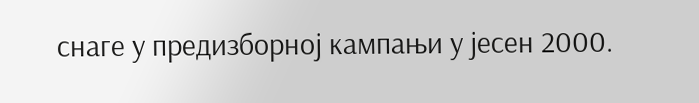снаге у предизборној кампањи у јесен 2000.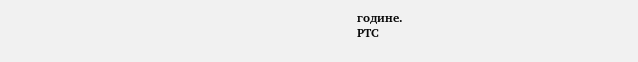године.
РТС